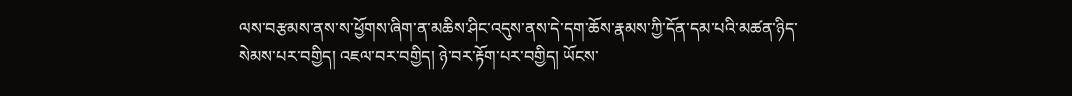ལས་བརྩམས་ནས་ས་ཕྱོགས་ཞིག་ན་མཆིས་ཤིང་འདུས་ནས་དེ་དག་ཆོས་རྣམས་ཀྱི་དོན་དམ་པའི་མཚན་ཉིད་སེམས་པར་བགྱིད། འཇལ་བར་བགྱིད། ཉེ་བར་རྟོག་པར་བགྱིད། ཡོངས་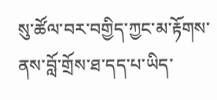སུ་ཚོལ་བར་བགྱིད་ཀྱང་མ་རྟོགས་ནས་བློ་གྲོས་ཐ་དད་པ་ཡིད་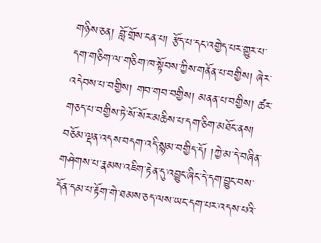གཉིས་ཅན། བློ་གྲོས་ངན་པ། རྩོད་པ་དང་འགྱེད་པར་གྱུར་པ་དག་གཅིག་ལ་གཅིག་ཁ་སྟོབས་ཀྱིས་གནོན་པ་བགྱིས། ཞེར་འདེབས་པ་བགྱིས། གབ་གབ་བགྱིས། མནན་པ་བགྱིས། ཚར་གཅད་པ་བགྱིས་ཏེ་སོ་སོར་མཆིས་པ་དག་ཅིག་མཐོང་ནས། བཅོམ་ལྡན་འདས་བདག་འདི་སྙམ་བགྱིད་དོ། །ཀྱེ་མ་དེ་བཞིན་གཤེགས་པ་རྣམས་འཇིག་རྟེན་དུ་འབྱུང་ཞིང་དེ་དག་བྱུང་བས་དོན་དམ་པ་རྟོག་གེ་ཐམས་ཅད་ལས་ཡང་དག་པར་འདས་པའི་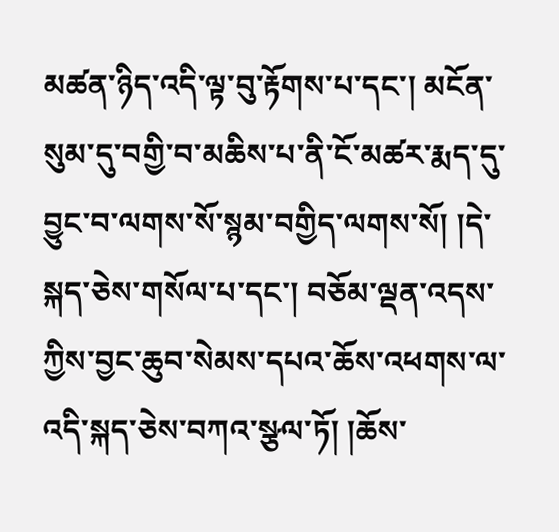མཚན་ཉིད་འདི་ལྟ་བུ་རྟོགས་པ་དང་། མངོན་སུམ་དུ་བགྱི་བ་མཆིས་པ་ནི་ངོ་མཚར་རྨད་དུ་བྱུང་བ་ལགས་སོ་སྙམ་བགྱིད་ལགས་སོ། །དེ་སྐད་ཅེས་གསོལ་པ་དང་། བཅོམ་ལྡན་འདས་ཀྱིས་བྱང་ཆུབ་སེམས་དཔའ་ཆོས་འཕགས་ལ་འདི་སྐད་ཅེས་བཀའ་སྩལ་ཏོ། །ཆོས་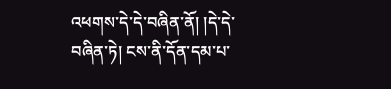འཕགས་དེ་དེ་བཞིན་ནོ། །དེ་དེ་བཞིན་ཏེ། ངས་ནི་དོན་དམ་པ་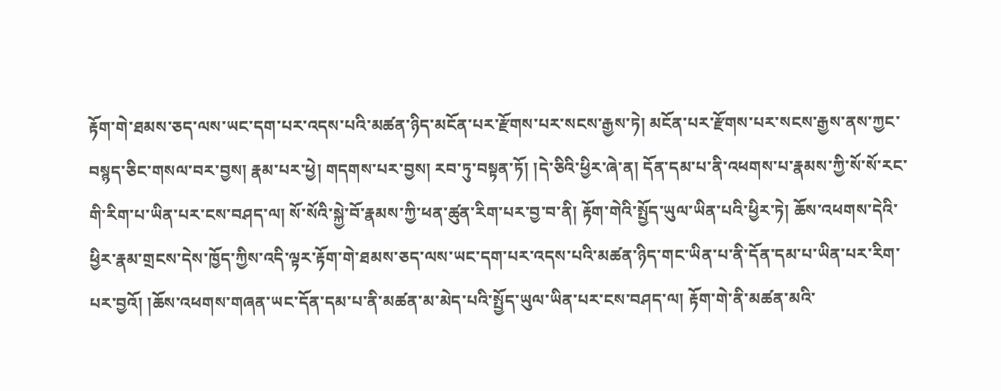རྟོག་གེ་ཐམས་ཅད་ལས་ཡང་དག་པར་འདས་པའི་མཚན་ཉིད་མངོན་པར་རྫོགས་པར་སངས་རྒྱས་ཏེ། མངོན་པར་རྫོགས་པར་སངས་རྒྱས་ནས་ཀྱང་བསྙད་ཅིང་གསལ་བར་བྱས། རྣམ་པར་ཕྱེ། གདགས་པར་བྱས། རབ་ཏུ་བསྟན་ཏོ། །དེ་ཅིའི་ཕྱིར་ཞེ་ན། དོན་དམ་པ་ནི་འཕགས་པ་རྣམས་ཀྱི་སོ་སོ་རང་གི་རིག་པ་ཡིན་པར་ངས་བཤད་ལ། སོ་སོའི་སྐྱེ་བོ་རྣམས་ཀྱི་ཕན་ཚུན་རིག་པར་བྱ་བ་ནི། རྟོག་གེའི་སྤྱོད་ཡུལ་ཡིན་པའི་ཕྱིར་ཏེ། ཆོས་འཕགས་དེའི་ཕྱིར་རྣམ་གྲངས་དེས་ཁྱོད་ཀྱིས་འདི་ལྟར་རྟོག་གེ་ཐམས་ཅད་ལས་ཡང་དག་པར་འདས་པའི་མཚན་ཉིད་གང་ཡིན་པ་ནི་དོན་དམ་པ་ཡིན་པར་རིག་པར་བྱའོ། །ཆོས་འཕགས་གཞན་ཡང་དོན་དམ་པ་ནི་མཚན་མ་མེད་པའི་སྤྱོད་ཡུལ་ཡིན་པར་ངས་བཤད་ལ། རྟོག་གེ་ནི་མཚན་མའི་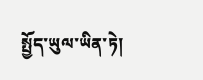སྤྱོད་ཡུལ་ཡིན་ཏེ།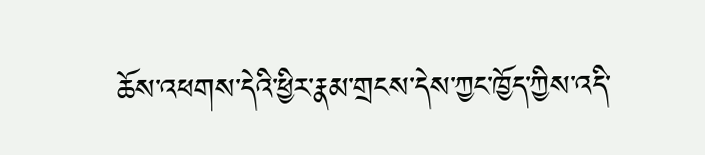ཆོས་འཕགས་དེའི་ཕྱིར་རྣམ་གྲངས་དེས་ཀྱང་ཁྱོད་ཀྱིས་འདི་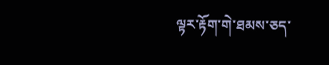ལྟར་རྟོག་གེ་ཐམས་ཅད་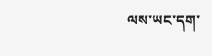ལས་ཡང་དག་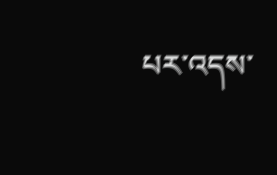པར་འདས་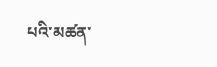པའི་མཚན་